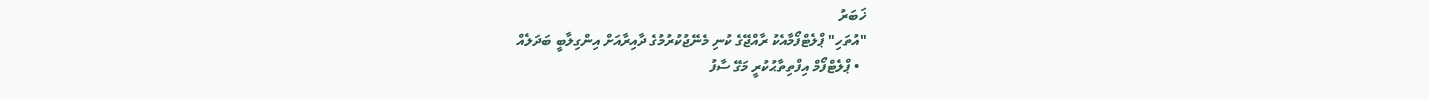ޚަބަރު
"އުތަހި" ޕްލެޓްފޯމާއެކު ރާއްޖޭގެ ކުނި މެނޭޖުކުރުމުގެ ދާއިރާއަށް އިންގިލާބީ ބަދަލެއް
  • ޕްލެޓްފޯމް އިފްތިތާޙުކުރީ މަގޭ ސާފު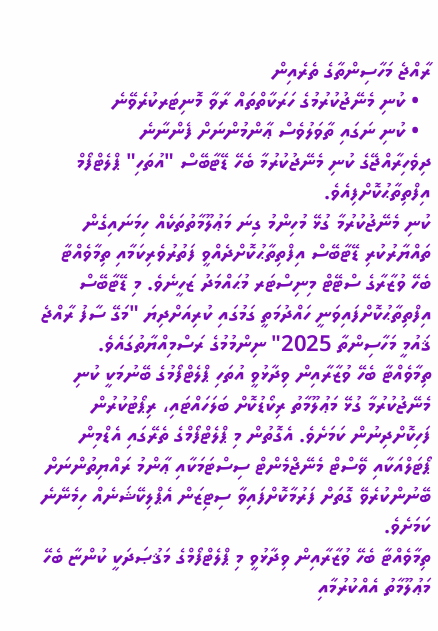ރާއްޖެ މަހާސިންތާގެ ތެރެއިން
  • ކުނި މެނޭޖުކުރުމުގެ ހަރަކާތްތައް ރާވާ މޮނިޓަރކުރެވޭނެ
  • ކުނި ނަގައި ތާވަލުވެސް ޢާންމުންނަށް ފެންނާނެ
ދިވެހިރާއްޖޭގެ ކުނި މެނޭޖުކުރުމާ ބެހޭ ޑޭޓާބޭސް "އުތަހި" ޕްލެޓްފޯމް އިފްތިތާޙުކޮށްފިއެވެ.
ކުނި މެނޭޖުކުރުމާ ގުޅޭ މުހިންމު ގިނަ މަޢުލޫމާތުތަކެއް ހިމަނައިގެން ތައްޔާރުކުރި ޑޭޓާބޭސް އިފްތިތާޙުކޮށްދެއްވީ ފަތުރުވެރިކަމާއި ތިމާވެއްޓާ ބެހޭ ވުޒާރާގެ ސްޓޭޓް މިނިސްޓަރ މުޙައްމަދު ޒަހީނެވެ. މި ޑޭޓާބޭސް އިފްތިތާޙުކޮށްފައިވަނީ ހައްދުމަތީ ގަމުގައި ކުރިއަށްދިޔަ "މަގޭ ސާފު ރާއްޖެ ޤައުމީ މަހާސިންތާ 2025" ނިންމުމުގެ ރަސްމިއްޔާތުގައެވެ.
ތިމާވެއްޓާ ބެހޭ ވުޒާރާއިން ވިދާޅުވީ އުތަހި ޕްލެޓްފޯމުގެ ބޭނުމަކީ ކުނި މެނޭޖުކުރުމާ ގުޅޭ މަޢުލޫމާތު ރިކޯޑުކޮށް ބަލަހައްޓައި، ރިޕޯޓުކުރުން ފަހިކޮށްދިނުން ކަމަށެވެ. އެގޮތުން މި ޕްލެޓްފޯމްގެ ތެރޭގައި އެޑްމިން ޕޯޓަލްއަކާއި ވޭސްޓް މެނޭޖްމެންޓް ސިސްޓަމަކާއި ޢާންމު ރައްޔިތުންނަށް ބޭނުންކުރެވޭ ގޮތަށް ފަރުމާކޮށްފައިވާ ސިޓިޒަން އެޕްލިކޭޝަނެއް ހިމެނޭނެ ކަމަށެވެ.
ތިމާވެއްޓާ ބެހޭ ވުޒާރާއިން ވިދާޅުވީ މި ޕްލެޓްފޯމްގެ މަޤުޞަދަކީ ކުންޏާ ބެހޭ މަޢުލޫމާތު އެއްކުރުމާއި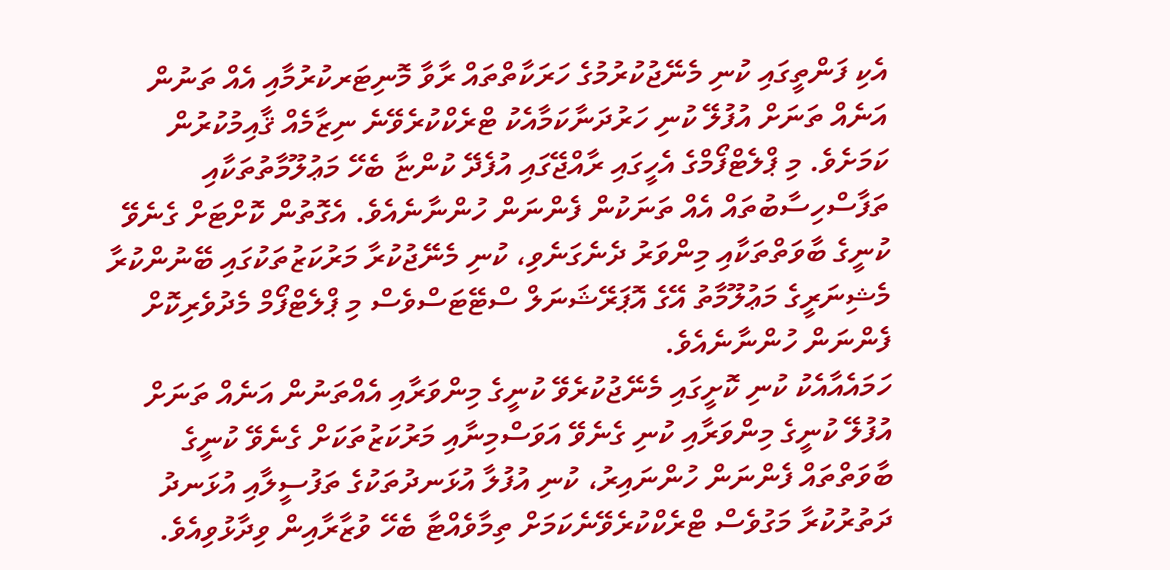އެކި ފަންތީގައި ކުނި މެނޭޖުކުރުމުގެ ހަރަކާތްތައް ރާވާ މޮނިޓަރކުރުމާއި އެއް ތަނުން އަނެއް ތަނަށް އުފުލޭ ކުނި ހަރުދަނާކަމާއެކު ޓްރެކްކުރެވޭނެ ނިޒާމެއް ޤާއިމުކުރުން ކަމަށެވެ. މި ޕްލެޓްފޯމްގެ އެހީގައި ރާއްޖޭގައި އުފެދޭ ކުންޏާ ބެހޭ މަޢުލޫމާތުތަކާއި ތަފާސްހިސާބުތައް އެއް ތަނަކުން ފެންނަން ހުންނާނެއެވެ. އެގޮތުން ކޮށްޓަށް ގެނެވޭ ކުނީގެ ބާވަތްތަކާއި މިންވަރު ދެނެގަނެވި، ކުނި މެނޭޖުކުރާ މަރުކަޒުތަކުގައި ބޭނުންކުރާ މެޝިނަރީގެ މަޢުލޫމާތު އޭގެ އޮޕަރޭޝަނަލް ސްޓޭޓަސްވެސް މި ޕްލެޓްފޯމް މެދުވެރިކޮށް ފެންނަން ހުންނާނެއެވެ.
ހަމައެއާއެކު ކުނި ކޮށީގައި މެނޭޖުކުރެވޭ ކުނީގެ މިންވަރާއި އެއްތަނުން އަނެއް ތަނަށް އުފުލޭ ކުނީގެ މިންވަރާއި ކުނި ގެނެވޭ އަވަސްމިނާއި މަރުކަޒުތަކަށް ގެނެވޭ ކުނީގެ ބާވަތްތައް ފެންނަން ހުންނައިރު، ކުނި އުފުލާ އުޅަނދުތަކުގެ ތަފުސީލާއި އުޅަނދު ދަތުރުކުރާ މަގުވެސް ޓްރެކްކުރެވޭނެކަމަށް ތިމާވެއްޓާ ބެހޭ ވުޒާރާއިން ވިދާޅުވިއެވެ.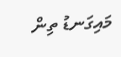މައިގަނޑު ތިން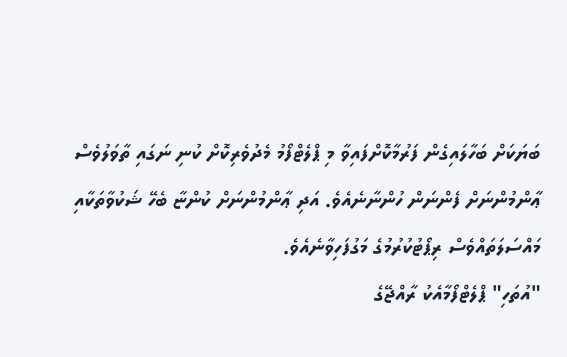ބަޔަކަށް ބަހާލައިގެން ފަރުމާކޮށްފައިވާ މި ޕްލެޓްފޯމު މެދުވެރިކޮށް ކުނި ނަގައި ތާވަލުވެސް ޢާންމުންނަށް ފެންނަން ހުންނާނެއެވެ. އަދި ޢާންމުންނަށް ކުންޏާ ބެހޭ ޝަކުވާތަކާއި މައްސަލަތައްވެސް ރިޕޯޓުކުރުމުގެ މަގުފަހިވާނެއެވެ.
"އުތަހި" ޕްލެޓްފޯމާއެކު ރާއްޖޭގެ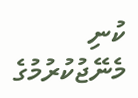ކުނި މެނޭޖުކުރުމުގެ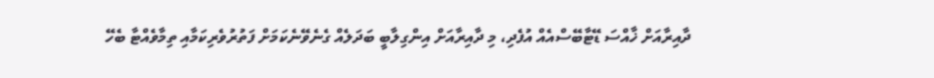ދާއިރާއަށް ޚާއްސަ ޑޭޓާބޭސްއެއް އުފެދި، މި ދާއިރާއަށް އިންގިލާބީ ބަދަލެއް ގެނެވޭނެކަމަށް ފަތުރުވެރިކަމާއި ތިމާވެއްޓާ ބެހޭ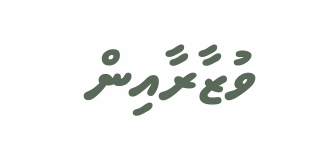ވުޒާރާއިން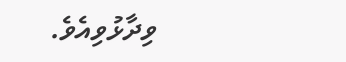ވިދާޅުވިއެވެ.